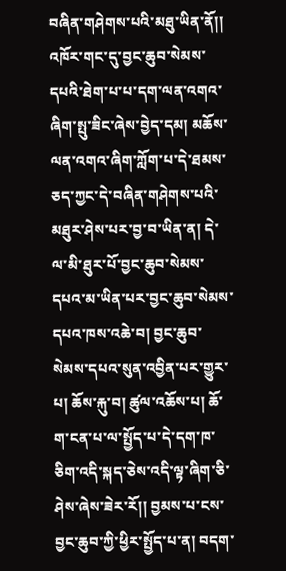བཞིན་གཤེགས་པའི་མཐུ་ཡིན་ནོ།། འཁོར་གང་དུ་བྱང་ཆུབ་སེམས་དཔའི་ཐེག་པ་པ་དག་ལན་འགའ་ཞིག་སྤུ་ཟིང་ཞེས་བྱེད་དམ། མཆོས་ལན་འགའ་ཞིག་ཀློག་པ་དེ་ཐམས་ཅད་ཀྱང་དེ་བཞིན་གཤེགས་པའི་མཐུར་ཤེས་པར་བྱ་བ་ཡིན་ན། དེ་ལ་མི་ཐུར་པོ་བྱང་ཆུབ་སེམས་དཔའ་མ་ཡིན་པར་བྱང་ཆུབ་སེམས་དཔའ་ཁས་འཆེ་བ། བྱང་ཆུབ་སེམས་དཔའ་སུན་འབྱིན་པར་གྱུར་པ། ཆོས་རྐུ་བ། ཚུལ་འཆོས་པ། ཆོ་ག་ངན་པ་ལ་སྤྱོད་པ་དེ་དག་ཁ་ཅིག་འདི་སྐད་ཅེས་འདི་ལྟ་ཞིག་ཅི་ཤེས་ཞེས་ཟེར་རོ།། བྱམས་པ་ངས་བྱང་ཆུབ་ཀྱི་ཕྱིར་སྤྱོད་པ་ན། བདག་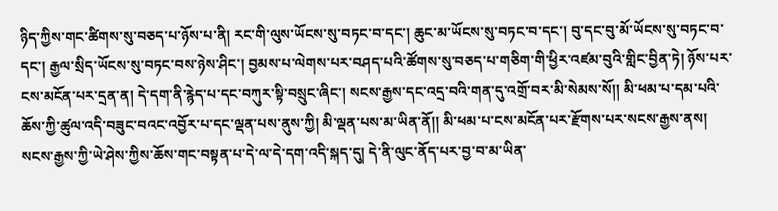ཉིད་ཀྱིས་གང་ཚིགས་སུ་བཅད་པ་ཉོས་པ་ནི། རང་གི་ལུས་ཡོངས་སུ་བཏང་བ་དང་། ཆུང་མ་ཡོངས་སུ་བཏང་བ་དང་། བུ་དང་བུ་མོ་ཡོངས་སུ་བཏང་བ་དང་། རྒྱལ་སྲིད་ཡོངས་སུ་བཏང་བས་ཉེས་ཤིང་། བྱམས་པ་ལེགས་པར་བཤད་པའི་ཚོགས་སུ་བཅད་པ་གཅིག་གི་ཕྱིར་འཛམ་བུའི་གླིང་བྱིན་ཏེ། ཉོས་པར་ངས་མངོན་པར་དྲན་ན། དེ་དག་ནི་རྙེད་པ་དང་བཀུར་སྟི་བསྲུང་ཞིང་། སངས་རྒྱས་དང་འདྲ་བའི་གན་དུ་འགྲོ་བར་མི་སེམས་སོ།། མི་ཕམ་པ་དམ་པའི་ཆོས་ཀྱི་ཚུལ་འདི་བཟུང་བའང་འབྱོར་པ་དང་ལྡན་པས་ནུས་ཀྱི། མི་ལྡན་པས་མ་ཡིན་ནོ།། མི་ཕམ་པ་ངས་མངོན་པར་རྫོགས་པར་སངས་རྒྱས་ནས། སངས་རྒྱས་ཀྱི་ཡེ་ཤེས་ཀྱིས་ཆོས་གང་བསྟན་པ་དེ་ལ་དེ་དག་འདི་སྐད་དུ། དེ་ནི་ལུང་ནོད་པར་བྱ་བ་མ་ཡིན་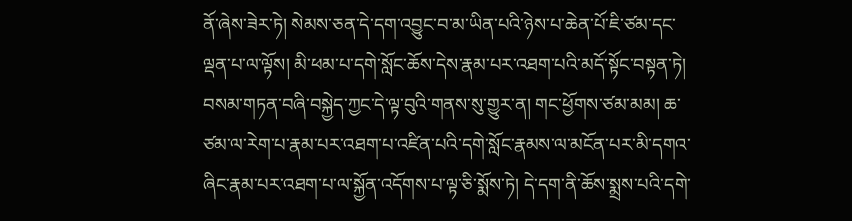ནོ་ཞེས་ཟེར་ཏེ། སེམས་ཅན་དེ་དག་འབྱུང་བ་མ་ཡིན་པའི་ཉེས་པ་ཆེན་པོ་ཇི་ཙམ་དང་ལྡན་པ་ལ་ལྟོས། མི་ཕམ་པ་དགེ་སློང་ཆོས་དེས་རྣམ་པར་འཐག་པའི་མདོ་སྟོང་བསྟན་ཏེ། བསམ་གཏན་བཞི་བསྐྱེད་ཀྱང་དེ་ལྟ་བུའི་གནས་སུ་གྱུར་ན། གང་ཕྱོགས་ཙམ་མམ། ཆ་ཙམ་ལ་རེག་པ་རྣམ་པར་འཐག་པ་འཛིན་པའི་དགེ་སློང་རྣམས་ལ་མངོན་པར་མི་དགའ་ཞིང་རྣམ་པར་འཐག་པ་ལ་སྐྱོན་འདོགས་པ་ལྟ་ཅི་སྨོས་ཏེ། དེ་དག་ནི་ཆོས་སྨྲས་པའི་དགེ་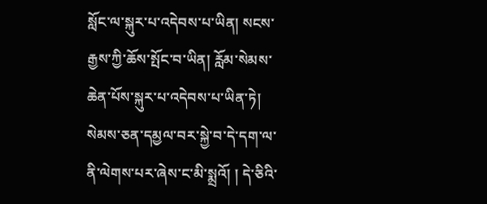སློང་ལ་སྐུར་པ་འདེབས་པ་ཡིན། སངས་རྒྱས་ཀྱི་ཆོས་སྤོང་བ་ཡིན། རློམ་སེམས་ཆེན་པོས་སྐུར་པ་འདེབས་པ་ཡིན་ཏེ། སེམས་ཅན་དམྱལ་བར་སྐྱེ་བ་དེ་དག་ལ་ནི་ལེགས་པར་ཞེས་ང་མི་སྨྲའོ། ། དེ་ཅིའི་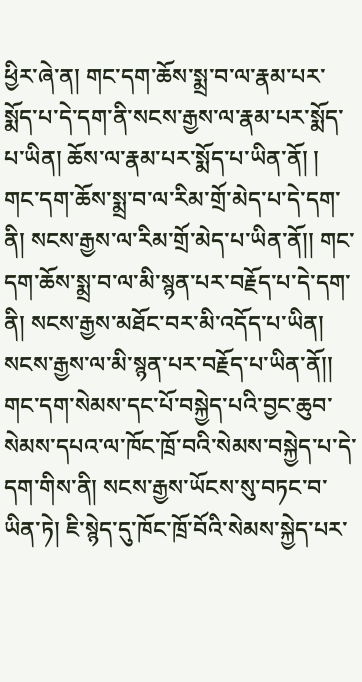ཕྱིར་ཞེ་ན། གང་དག་ཆོས་སྨྲ་བ་ལ་རྣམ་པར་སྨོད་པ་དེ་དག་ནི་སངས་རྒྱས་ལ་རྣམ་པར་སྨོད་པ་ཡིན། ཆོས་ལ་རྣམ་པར་སྨོད་པ་ཡིན་ནོ། ། གང་དག་ཆོས་སྨྲ་བ་ལ་རིམ་གྲོ་མེད་པ་དེ་དག་ནི། སངས་རྒྱས་ལ་རིམ་གྲོ་མེད་པ་ཡིན་ནོ།། གང་དག་ཆོས་སྨྲ་བ་ལ་མི་སྙན་པར་བརྗོད་པ་དེ་དག་ནི། སངས་རྒྱས་མཐོང་བར་མི་འདོད་པ་ཡིན། སངས་རྒྱས་ལ་མི་སྙན་པར་བརྗོད་པ་ཡིན་ནོ།། གང་དག་སེམས་དང་པོ་བསྐྱེད་པའི་བྱང་ཆུབ་སེམས་དཔའ་ལ་ཁོང་ཁྲོ་བའི་སེམས་བསྐྱེད་པ་དེ་དག་གིས་ནི། སངས་རྒྱས་ཡོངས་སུ་བཏང་བ་ཡིན་ཏེ། ཇི་སྙེད་དུ་ཁོང་ཁྲོ་བོའི་སེམས་སྐྱེད་པར་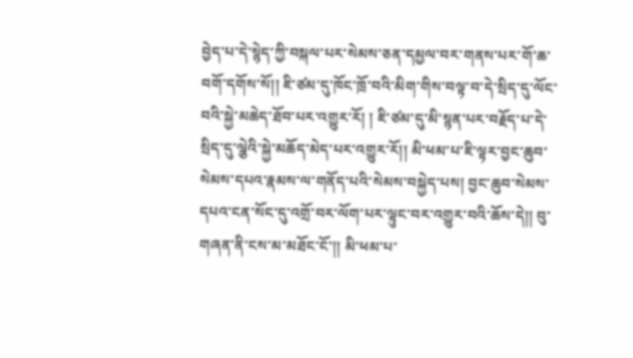བྱེད་པ་དེ་སྙེད་ཀྱི་བསྐལ་པར་སེམས་ཅན་དམྱལ་བར་གནས་པར་གོ་ཆ་བགོ་དགོས་སོ།། ཇི་ཙམ་དུ་ཁོང་ཁྲོ་བའི་མིག་གིས་བལྟ་བ་དེ་སྲིད་དུ་ལོང་བའི་སྐྱེ་མཆེད་ཐོབ་པར་འགྱུར་རོ། ། ཇི་ཙམ་དུ་མི་སྙན་པར་བརྗོད་པ་དེ་སྲིད་དུ་ལྕེའི་སྐྱེ་མཆོད་མེད་པར་འགྱུར་རོ།། མི་ཕམ་པ་ཇི་ལྟར་བྱང་ཆུབ་སེམས་དཔའ་རྣམས་ལ་གནོད་པའི་སེམས་བསྐྱེད་པས། བྱང་ཆུབ་སེམས་དཔའ་ངན་སོང་དུ་འགྲོ་བར་ལོག་པར་ལྟུང་བར་འགྱུར་བའི་ཆོས་དེ།། བུ་གཞན་ནི་ངས་མ་མཐོང་ངོ་།། མི་ཕམ་པ་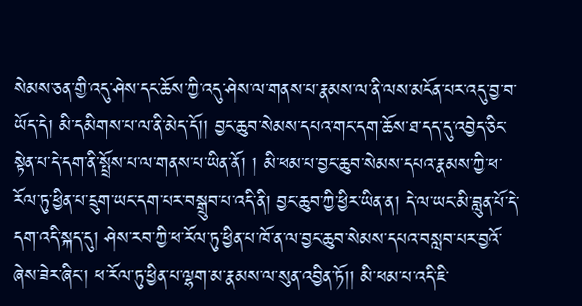སེམས་ཅན་གྱི་འདུ་ཤེས་དང་ཆོས་ཀྱི་འདུ་ཤེས་ལ་གནས་པ་རྣམས་ལ་ནི་ལས་མངོན་པར་འདུ་བྱ་བ་ཡོད་དེ། མི་དམིགས་པ་ལ་ནི་མེད་དོ།། བྱང་ཆུབ་སེམས་དཔའ་གང་དག་ཆོས་ཐ་དད་དུ་འབྱེད་ཅིང་སྟེན་པ་དེ་དག་ནི་སྤྲོས་པ་ལ་གནས་པ་ཡིན་ནོ། ། མི་ཕམ་པ་བྱང་ཆུབ་སེམས་དཔའ་རྣམས་ཀྱི་ཕ་རོལ་ཏུ་ཕྱིན་པ་དྲུག་ཡང་དག་པར་བསྒྲུབ་པ་འདི་ནི། བྱང་ཆུབ་ཀྱི་ཕྱིར་ཡིན་ན། དེ་ལ་ཡང་མི་བླུན་པོ་དེ་དག་འདི་སྐད་དུ། ཤེས་རབ་ཀྱི་ཕ་རོལ་ཏུ་ཕྱིན་པ་ཁོ་ན་ལ་བྱང་ཆུབ་སེམས་དཔའ་བསླབ་པར་བྱའོ་ཞེས་ཟེར་ཞིང་། ཕ་རོལ་ཏུ་ཕྱིན་པ་ལྷག་མ་རྣམས་ལ་སུན་འབྱིན་ཏོ།། མི་ཕམ་པ་འདི་ཇི་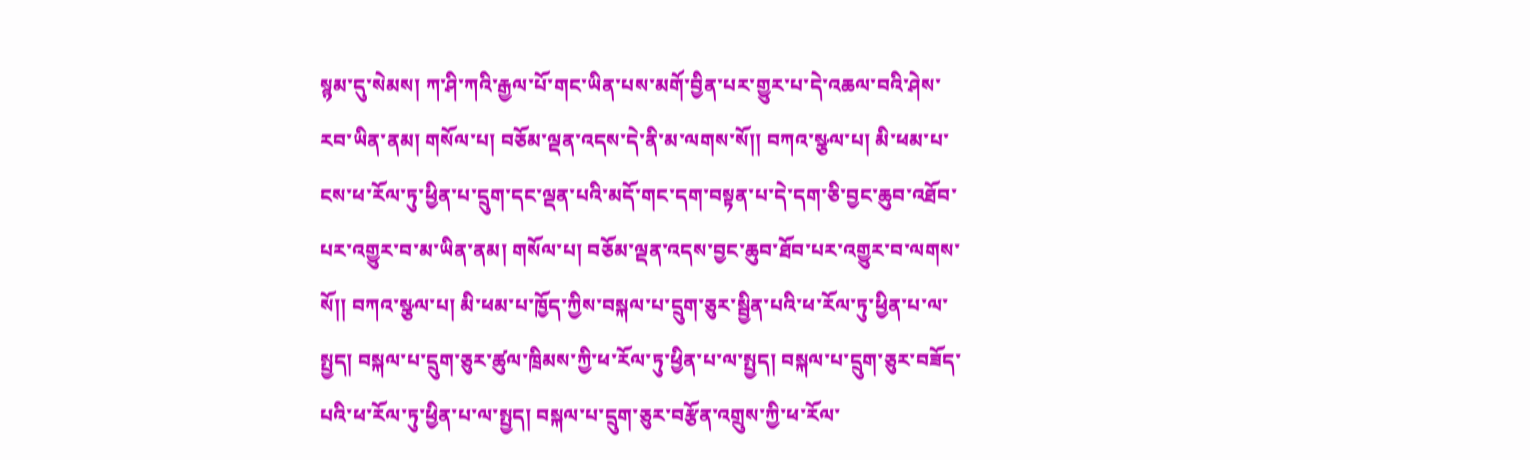སྙམ་དུ་སེམས། ཀ་ཤི་ཀའི་རྒྱལ་པོ་གང་ཡིན་པས་མགོ་བྱིན་པར་གྱུར་པ་དེ་འཆལ་བའི་ཤེས་རབ་ཡིན་ནམ། གསོལ་པ། བཅོམ་ལྡན་འདས་དེ་ནི་མ་ལགས་སོ།། བཀའ་སྩལ་པ། མི་ཕམ་པ་ངས་ཕ་རོལ་ཏུ་ཕྱིན་པ་དྲུག་དང་ལྡན་པའི་མདོ་གང་དག་བསྟན་པ་དེ་དག་ཅི་བྱང་ཆུབ་འཐོབ་པར་འགྱུར་བ་མ་ཡིན་ནམ། གསོལ་པ། བཅོམ་ལྡན་འདས་བྱང་ཆུབ་ཐོབ་པར་འགྱུར་བ་ལགས་སོ།། བཀའ་སྩལ་པ། མི་ཕམ་པ་ཁྱོད་ཀྱིས་བསྐལ་པ་དྲུག་ཅུར་སྦྱིན་པའི་ཕ་རོལ་ཏུ་ཕྱིན་པ་ལ་སྤྱད། བསྐལ་པ་དྲུག་ཅུར་ཚུལ་ཁྲིམས་ཀྱི་ཕ་རོལ་ཏུ་ཕྱིན་པ་ལ་སྤྱད། བསྐལ་པ་དྲུག་ཅུར་བཟོད་པའི་ཕ་རོལ་ཏུ་ཕྱིན་པ་ལ་སྤྱད། བསྐལ་པ་དྲུག་ཅུར་བརྩོན་འགྲུས་ཀྱི་ཕ་རོལ་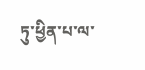ཏུ་ཕྱིན་པ་ལ་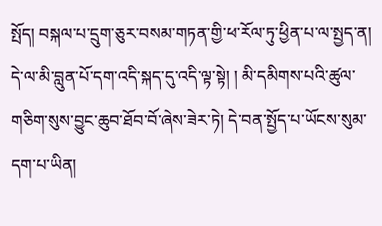སྤོད། བསྐལ་པ་དྲུག་ཅུར་བསམ་གཏན་གྱི་ཕ་རོལ་ཏུ་ཕྱིན་པ་ལ་སྤྱད་ན། དེ་ལ་མི་བླུན་པོ་དག་འདི་སྐད་དུ་འདི་ལྟ་སྟེ། ། མི་དམིགས་པའི་ཚུལ་གཅིག་སུས་བྱུང་ཆུབ་ཐོབ་བོ་ཞེས་ཟེར་ཏེ། དེ་བན་སྤྱོད་པ་ཡོངས་སུམ་དག་པ་ཡིན།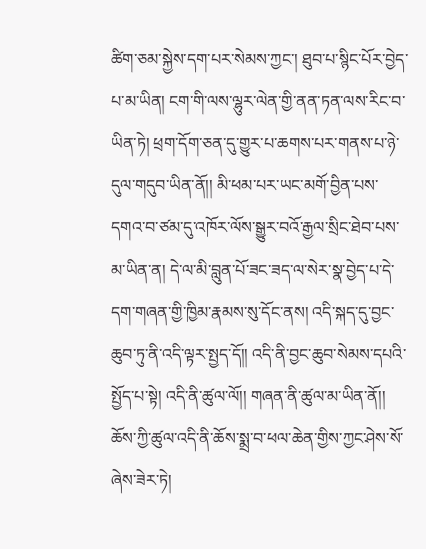ཚིག་ཅམ་སྐྱེས་དག་པར་སེམས་ཀྱང་། ཐུབ་པ་སྙིང་པོར་བྱེད་པ་མ་ཡིན། ངག་གི་ལས་ལྷུར་ལེན་གྱི་ནན་ཏན་ལས་རིང་བ་ཡིན་ཏེ། ཕྲག་དོག་ཅན་དུ་གྱུར་པ་ཆགས་པར་གནས་པ་ཉེ་དུལ་གདུབ་ཡིན་ནོ།། མི་ཕམ་པར་ཡང་མགོ་བྱིན་པས་དགའ་བ་ཙམ་དུ་འཁོར་ལོས་སྒྱུར་བའོ་རྒྱལ་སྲིང་ཐེབ་པས་མ་ཡིན་ན། དེ་ལ་མི་བླུན་པོ་ཟང་ཟད་ལ་སེར་སྣ་བྱེད་པ་དེ་དག་གཞན་གྱི་ཁྱིམ་རྣམས་སུ་དོང་ནས། འདི་སྐད་དུ་བྱང་ཆུབ་ཏུ་ནི་འདི་ལྟར་སྤྱད་དོ།། འདི་ནི་བྱང་ཆུབ་སེམས་དཔའི་སྤྱོད་པ་སྟེ། འདི་ནི་ཚུལ་ལོ།། གཞན་ནི་ཚུལ་མ་ཡིན་ནོ།། ཆོས་ཀྱི་ཚུལ་འདི་ནི་ཆོས་སྨྲ་བ་ཕལ་ཆེན་གྱིས་ཀྱང་ཤེས་སོ་ཞེས་ཟེར་ཏེ།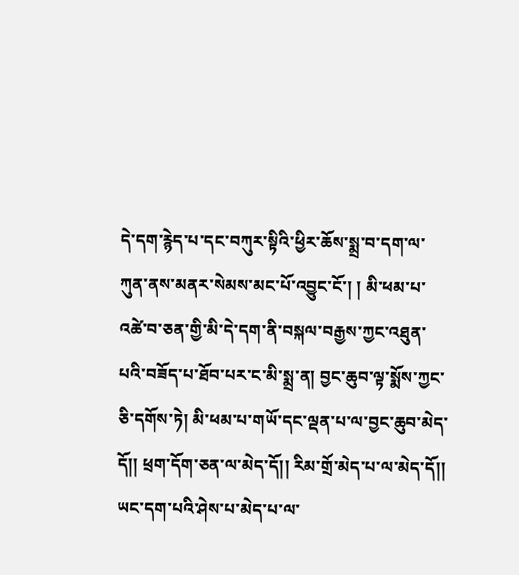དེ་དག་རྙེད་པ་དང་བཀུར་སྟིའི་ཕྱིར་ཆོས་སྨྲ་བ་དག་ལ་ཀུན་ནས་མནར་སེམས་མང་པོ་འབྱུང་ངོ་། ། མི་ཕམ་པ་འཚེ་བ་ཅན་གྱི་མི་དེ་དག་ནི་བསྐལ་བརྒྱས་ཀྱང་འཐུན་པའི་བཟོད་པ་ཐོབ་པར་ང་མི་སྨྲ་ན། བྱང་ཆུབ་ལྟ་སྨོས་ཀྱང་ཅི་དགོས་ཏེ། མི་ཕམ་པ་གཡོ་དང་ལྡན་པ་ལ་བྱང་ཆུབ་མེད་དོ།། ཕྲག་དོག་ཅན་ལ་མེད་དོ།། རིམ་གྲོ་མེད་པ་ལ་མེད་དོ།། ཡང་དག་པའི་ཤེས་པ་མེད་པ་ལ་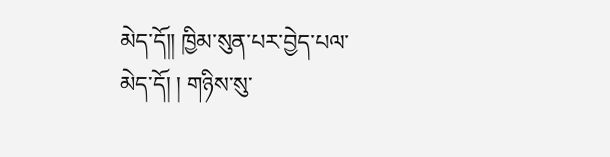མེད་དོ།། ཁྱིམ་སུན་པར་བྱེད་པལ་མེད་དོ། ། གཉིས་སུ་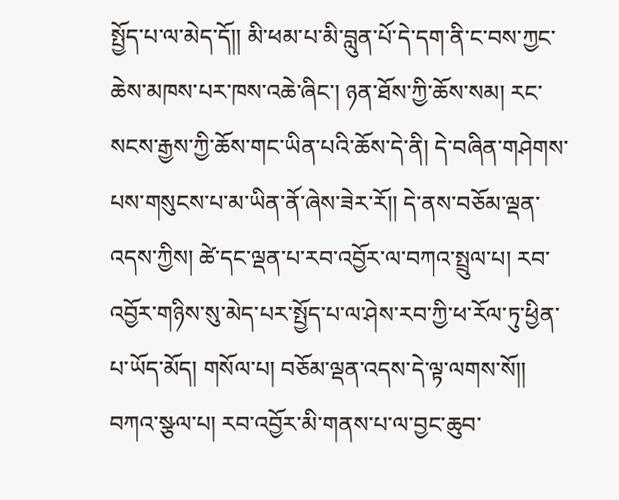སྤྱོད་པ་ལ་མེད་དོ།། མི་ཕམ་པ་མི་བླུན་པོ་དེ་དག་ནི་ང་བས་ཀྱང་ཆེས་མཁས་པར་ཁས་འཆེ་ཞིང་། ཉན་ཐོས་ཀྱི་ཆོས་སམ། རང་སངས་རྒྱས་ཀྱི་ཆོས་གང་ཡིན་པའི་ཆོས་དེ་ནི། དེ་བཞིན་གཤེགས་པས་གསུངས་པ་མ་ཡིན་ནོ་ཞེས་ཟེར་རོ།། དེ་ནས་བཅོམ་ལྡན་འདས་ཀྱིས། ཚེ་དང་ལྡན་པ་རབ་འབྱོར་ལ་བཀའ་སྤྲུལ་པ། རབ་འབྱོར་གཉིས་སུ་མེད་པར་སྤྱོད་པ་ལ་ཤེས་རབ་ཀྱི་ཕ་རོལ་ཏུ་ཕྱིན་པ་ཡོད་མོད། གསོལ་པ། བཅོམ་ལྡན་འདས་དེ་ལྟ་ལགས་སོ།། བཀའ་སྩལ་པ། རབ་འབྱོར་མི་གནས་པ་ལ་བྱང་ཆུབ་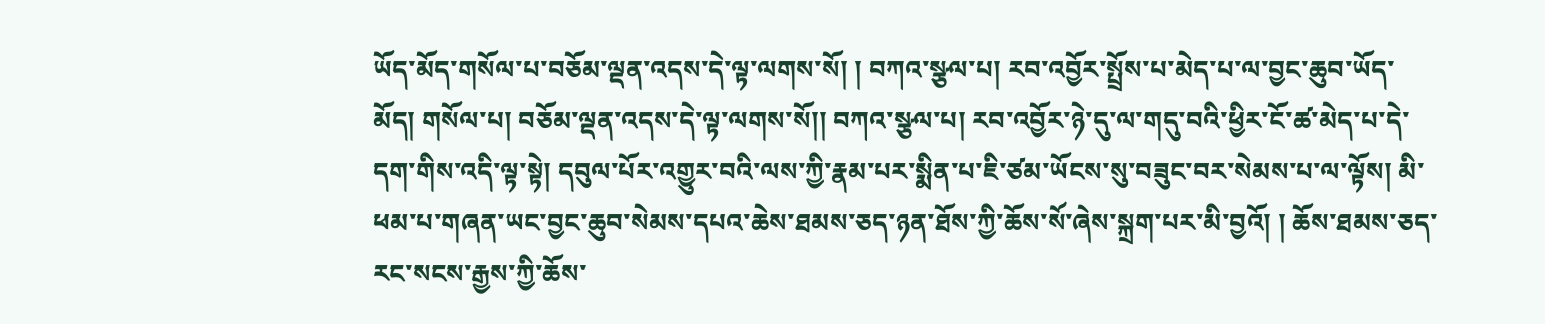ཡོད་མོད་གསོལ་པ་བཅོམ་ལྡན་འདས་དེ་ལྟ་ལགས་སོ། ། བཀའ་སྩལ་པ། རབ་འབྱོར་སྤྲོས་པ་མེད་པ་ལ་བྱང་ཆུབ་ཡོད་མོད། གསོལ་པ། བཅོམ་ལྡན་འདས་དེ་ལྟ་ལགས་སོ།། བཀའ་སྩལ་པ། རབ་འབྱོར་ཉེ་དུ་ལ་གདུ་བའི་ཕྱིར་ངོ་ཚ་མེད་པ་དེ་དག་གིས་འདི་ལྟ་སྟེ། དབུལ་པོར་འགྱུར་བའི་ལས་ཀྱི་རྣམ་པར་སྨིན་པ་ཇི་ཙམ་ཡོངས་སུ་བཟུང་བར་སེམས་པ་ལ་ལྟོས། མི་ཕམ་པ་གཞན་ཡང་བྱང་ཆུབ་སེམས་དཔའ་ཆེས་ཐམས་ཅད་ཉན་ཐོས་ཀྱི་ཆོས་སོ་ཞེས་སྐྲག་པར་མི་བྱའོ། ། ཆོས་ཐམས་ཅད་རང་སངས་རྒྱས་ཀྱི་ཆོས་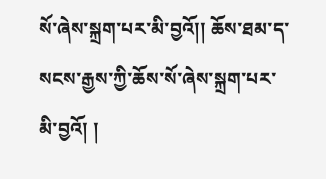སོ་ཞེས་སྐྲག་པར་མི་བྱའོ།། ཆོས་ཐམ་ད་སངས་རྒྱས་ཀྱི་ཆོས་སོ་ཞེས་སྐྲག་པར་མི་བྱའོ། །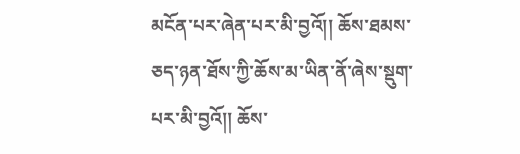མངོན་པར་ཞེན་པར་མི་བྱའོ།། ཆོས་ཐམས་ཅད་ཉན་ཐོས་ཀྱི་ཆོས་མ་ཡིན་ནོ་ཞེས་སྡུག་པར་མི་བྱའོ།། ཆོས་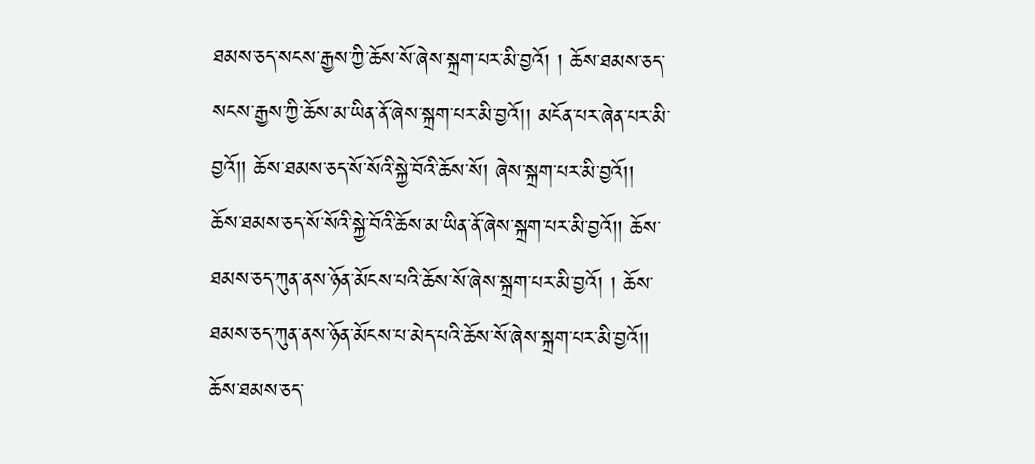ཐམས་ཅད་སངས་རྒྱས་ཀྱི་ཆོས་སོ་ཞེས་སྐྲག་པར་མི་བྱའོ། ། ཆོས་ཐམས་ཅད་སངས་རྒྱས་ཀྱི་ཆོས་མ་ཡིན་ནོ་ཞེས་སྐྲག་པར་མི་བྱའོ།། མངོན་པར་ཞེན་པར་མི་བྱའོ།། ཆོས་ཐམས་ཅད་སོ་སོའི་སྐྱེ་བོའི་ཆོས་སོ། ཞེས་སྐྲག་པར་མི་བྱའོ།། ཆོས་ཐམས་ཅད་སོ་སོའི་སྐྱེ་བོའི་ཆོས་མ་ཡིན་ནོ་ཞེས་སྐྲག་པར་མི་བྱའོ།། ཆོས་ཐམས་ཅད་ཀུན་ནས་ཉོན་མོངས་པའི་ཆོས་སོ་ཞེས་སྐྲག་པར་མི་བྱའོ། ། ཆོས་ཐམས་ཅད་ཀུན་ནས་ཉོན་མོངས་པ་མེད་པའི་ཆོས་སོ་ཞེས་སྐྲག་པར་མི་བྱའོ།། ཆོས་ཐམས་ཅད་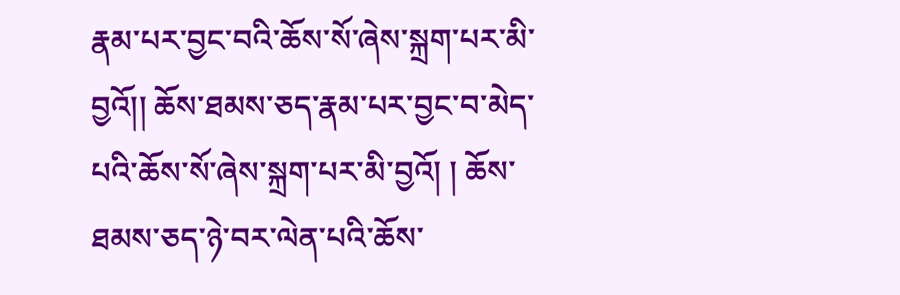རྣམ་པར་བྱང་བའི་ཆོས་སོ་ཞེས་སྐྲག་པར་མི་བྱའོ།། ཆོས་ཐམས་ཅད་རྣམ་པར་བྱང་བ་མེད་པའི་ཆོས་སོ་ཞེས་སྐྲག་པར་མི་བྱའོ། ། ཆོས་ཐམས་ཅད་ཉེ་བར་ལེན་པའི་ཆོས་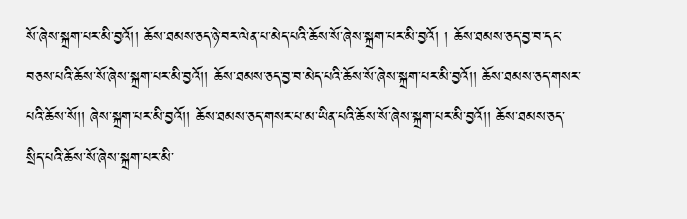སོ་ཞེས་སྐྲག་པར་མི་བྱའོ།། ཆོས་ཐམས་ཅད་ཉེ་བར་ལེན་པ་མེད་པའི་ཆོས་སོ་ཞེས་སྐྲག་པར་མི་བྱའོ། ། ཆོས་ཐམས་ཅད་བྱ་བ་དང་བཅས་པའི་ཆོས་སོ་ཞེས་སྐྲག་པར་མི་བྱའོ།། ཆོས་ཐམས་ཅད་བྱ་བ་མེད་པའི་ཆོས་སོ་ཞེས་སྐྲག་པར་མི་བྱའོ།། ཆོས་ཐམས་ཅད་གསར་པའི་ཆོས་སོ།། ཞེས་སྐྲག་པར་མི་བྱའོ།། ཆོས་ཐམས་ཅད་གསར་པ་མ་ཡིན་པའི་ཆོས་སོ་ཞེས་སྐྲག་པར་མི་བྱའོ།། ཆོས་ཐམས་ཅད་སྲིད་པའི་ཆོས་སོ་ཞེས་སྐྲག་པར་མི་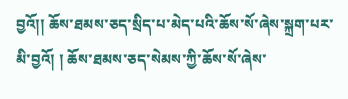བྱའོ།། ཆོས་ཐམས་ཅད་སྲིད་པ་མེད་པའི་ཆོས་སོ་ཞེས་སྐྲག་པར་མི་བྱའོ། ། ཆོས་ཐམས་ཅད་སེམས་ཀྱི་ཆོས་སོ་ཞེས་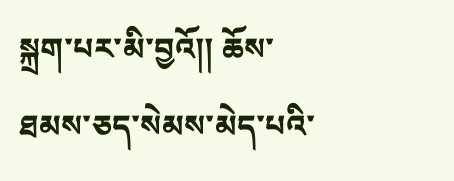སྐྲག་པར་མི་བྱའོ།། ཆོས་ཐམས་ཅད་སེམས་མེད་པའི་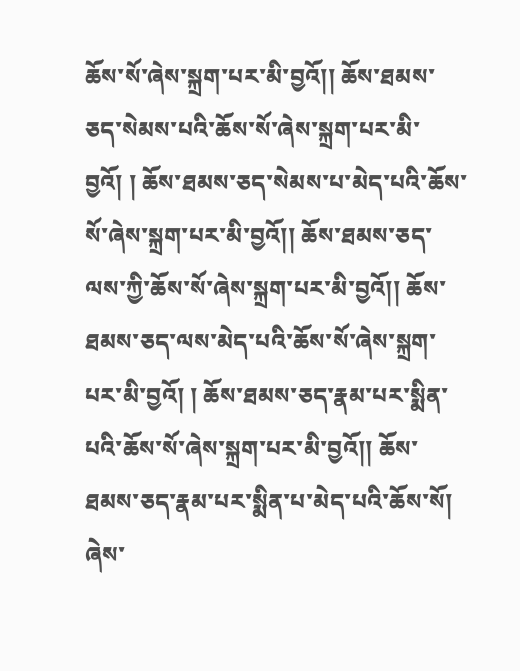ཆོས་སོ་ཞེས་སྐྲག་པར་མི་བྱའོ།། ཆོས་ཐམས་ཅད་སེམས་པའི་ཆོས་སོ་ཞེས་སྐྲག་པར་མི་བྱའོ། ། ཆོས་ཐམས་ཅད་སེམས་པ་མེད་པའི་ཆོས་སོ་ཞེས་སྐྲག་པར་མི་བྱའོ།། ཆོས་ཐམས་ཅད་ལས་ཀྱི་ཆོས་སོ་ཞེས་སྐྲག་པར་མི་བྱའོ།། ཆོས་ཐམས་ཅད་ལས་མེད་པའི་ཆོས་སོ་ཞེས་སྐྲག་པར་མི་བྱའོ། ། ཆོས་ཐམས་ཅད་རྣམ་པར་སྨིན་པའི་ཆོས་སོ་ཞེས་སྐྲག་པར་མི་བྱའོ།། ཆོས་ཐམས་ཅད་རྣམ་པར་སྨིན་པ་མེད་པའི་ཆོས་སོ། ཞེས་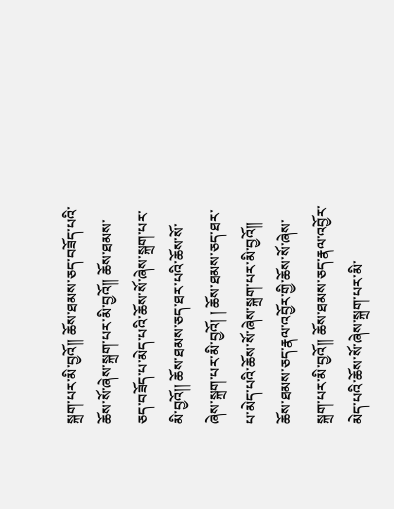སྐྲག་པར་མི་བྱའོ།། ཆོས་ཐམས་ཅད་བཟོད་པའི་ཆོས་སོ་ཞེས་སྐྲག་པར་མི་བྱའོ།། ཆོས་ཐམས་ཅད་བཟོད་པ་མེད་པའི་ཆོས་སོ་ཞེས་སྐྲག་པར་མི་བྱའོ།། ཆོས་ཐམས་ཅད་ཐར་པའི་ཆོས་སོ་ཞེས་སྐྲག་པར་མི་བྱའོ། ། ཆོས་ཐམས་ཅད་ཐར་པ་མེད་པའི་ཆོས་སོ་ཞེས་སྐྲག་པར་མི་བྱའོ།། ཆོས་ཐམས་ཅད་རྣལ་འབྱོར་གྱི་ཆོས་སོ་ཞེས་སྐྲག་པར་མི་བྱའོ།། ཆོས་ཐམས་ཅད་རྣལ་འབྱོར་མེད་པའི་ཆོས་སོ་ཞེས་སྐྲག་པར་མི་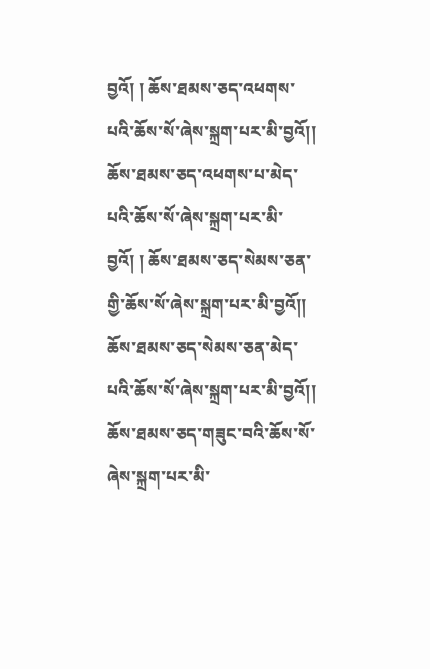བྱའོ། ། ཆོས་ཐམས་ཅད་འཕགས་པའི་ཆོས་སོ་ཞེས་སྐྲག་པར་མི་བྱའོ།། ཆོས་ཐམས་ཅད་འཕགས་པ་མེད་པའི་ཆོས་སོ་ཞེས་སྐྲག་པར་མི་བྱའོ། ། ཆོས་ཐམས་ཅད་སེམས་ཅན་གྱི་ཆོས་སོ་ཞེས་སྐྲག་པར་མི་བྱའོ།། ཆོས་ཐམས་ཅད་སེམས་ཅན་མེད་པའི་ཆོས་སོ་ཞེས་སྐྲག་པར་མི་བྱའོ།། ཆོས་ཐམས་ཅད་གཟུང་བའི་ཆོས་སོ་ཞེས་སྐྲག་པར་མི་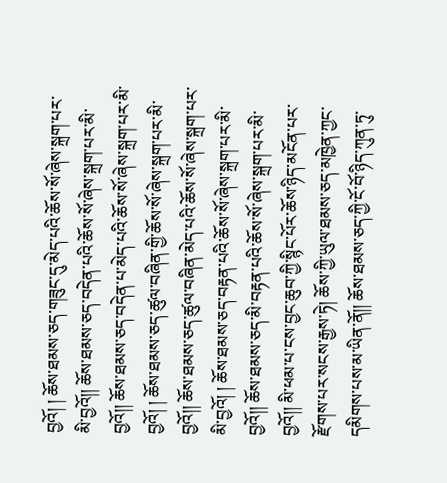བྱའོ། ། ཆོས་ཐམས་ཅད་གཟུང་དུ་མེད་པའི་ཆོས་སོ་ཞེས་སྐྲག་པར་མི་བྱའོ།། ཆོས་ཐམས་ཅད་བདེན་པའི་ཆོས་སོ་ཞེས་སྐྲག་པར་མི་བྱའོ།། ཆོས་ཐམས་ཅད་བདེན་པ་མེད་པའི་ཆོས་སོ་ཞེས་སྐྲག་པར་མི་བྱའོ། ། ཆོས་ཐམས་ཅད་ཚུལ་བཞིན་གྱི་ཆོས་སོ་ཞེས་སྐྲག་པར་མི་བྱའོ།། ཆོས་ཐམས་ཅད་ཚུལ་བཞིན་མེད་པའི་ཆོས་སོ་ཞེས་སྐྲག་པར་མི་བྱའོ། ། ཆོས་ཐམས་ཅད་བརྟན་པའི་ཆོས་སོ་ཞེས་སྐྲག་པར་མི་བྱའོ།། ཆོས་ཐམས་ཅད་མི་བརྟན་པའི་ཆོས་སོ་ཞེས་སྐྲག་པར་མི་བྱའོ།། མི་ཕམ་པ་ངས་བྱང་ཆུབ་ཀྱི་སྙིང་པོར་ཆོས་ཉིད་མངོན་པར་རྫོགས་པར་སངས་རྒྱས་ཏེ། ཆོས་ཀྱི་ཡུལ་ཐམས་ཅད་མཁྱེན་ཀྱང་དམིགས་པས་མ་ཡིན་ནོ།། ཆོས་ཐམས་ཅད་ཀྱི་ངོ་བོ་ཉིད་ཀུན་ཏུ་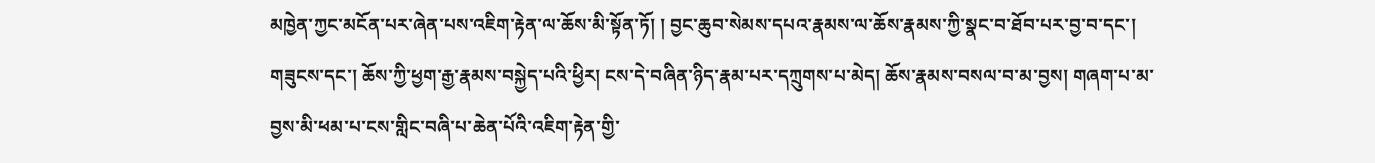མཁྱེན་ཀྱང་མངོན་པར་ཞེན་པས་འཇིག་རྟེན་ལ་ཆོས་མི་སྟོན་ཏོ། ། བྱང་ཆུབ་སེམས་དཔའ་རྣམས་ལ་ཆོས་རྣམས་ཀྱི་སྣང་བ་ཐོབ་པར་བྱ་བ་དང་། གཟུངས་དང་། ཆོས་ཀྱི་ཕྱག་རྒྱ་རྣམས་བསྐྱེད་པའི་ཕྱིར། ངས་དེ་བཞིན་ཉིད་རྣམ་པར་དཀྲུགས་པ་མེད། ཆོས་རྣམས་བསལ་བ་མ་བྱས། གཞག་པ་མ་བྱས་མི་ཕམ་པ་ངས་གླིང་བཞི་པ་ཆེན་པོའི་འཇིག་རྟེན་གྱི་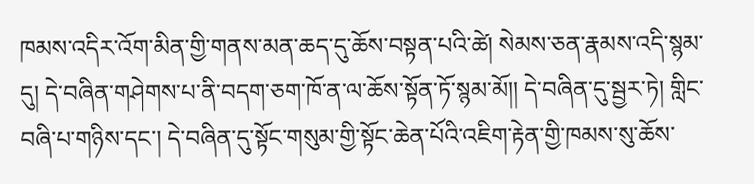ཁམས་འདིར་འོག་མིན་གྱི་གནས་མན་ཆད་དུ་ཆོས་བསྟན་པའི་ཚེ། སེམས་ཅན་རྣམས་འདི་སྙམ་དུ། དེ་བཞིན་གཤེགས་པ་ནི་བདག་ཅག་ཁོ་ན་ལ་ཆོས་སྟོན་ཏོ་སྙམ་མོ།། དེ་བཞིན་དུ་སྦྱར་ཏེ། གླིང་བཞི་པ་གཉིས་དང་། དེ་བཞིན་དུ་སྟོང་གསུམ་གྱི་སྟོང་ཆེན་པོའི་འཇིག་རྟེན་གྱི་ཁམས་སུ་ཆོས་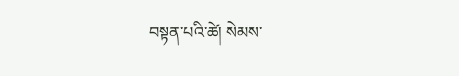བསྟན་པའི་ཚེ། སེམས་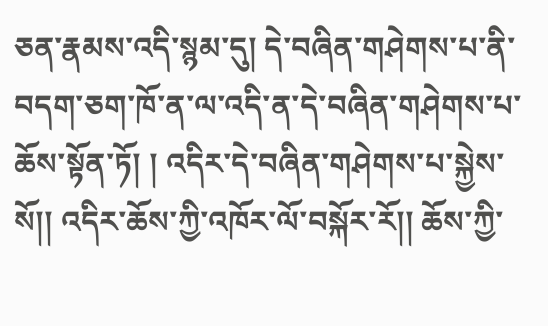ཅན་རྣམས་འདི་སྙམ་དུ། དེ་བཞིན་གཤེགས་པ་ནི་བདག་ཅག་ཁོ་ན་ལ་འདི་ན་དེ་བཞིན་གཤེགས་པ་ཆོས་སྟོན་ཏོ། ། འདིར་དེ་བཞིན་གཤེགས་པ་སྐྱེས་སོ།། འདིར་ཆོས་ཀྱི་འཁོར་ལོ་བསྐོར་རོ།། ཆོས་ཀྱི་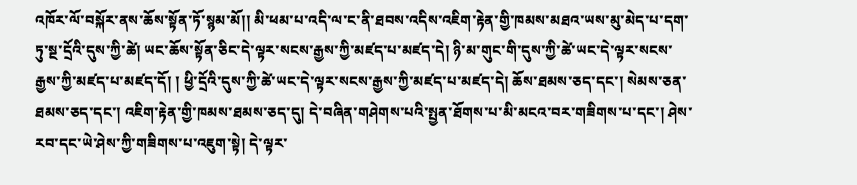འཁོར་ལོ་བསྐོར་ནས་ཆོས་སྟོན་ཏོ་སྙམ་མོ།། མི་ཕམ་པ་འདི་ལ་ང་ནི་ཐབས་འདིས་འཇིག་རྟེན་གྱི་ཁམས་མཐའ་ཡས་མུ་མེད་པ་དག་ཏུ་སྔ་དྲོའི་དུས་ཀྱི་ཚེ། ཡང་ཆོས་སྟོན་ཅིང་དེ་ལྟར་སངས་རྒྱས་ཀྱི་མཛད་པ་མཛད་དེ། ཉི་མ་གུང་གི་དུས་ཀྱི་ཚེ་ཡང་དེ་ལྟར་སངས་རྒྱས་ཀྱི་མཛད་པ་མཛད་དོ། ། ཕྱི་དྲོའི་དུས་ཀྱི་ཚེ་ཡང་དེ་ལྟར་སངས་རྒྱས་ཀྱི་མཛད་པ་མཛད་དེ། ཆོས་ཐམས་ཅད་དང་། སེམས་ཅན་ཐམས་ཅད་དང་། འཇིག་རྟེན་གྱི་ཁམས་ཐམས་ཅད་དུ། དེ་བཞིན་གཤེགས་པའི་སྤྱན་ཐོགས་པ་མི་མངའ་བར་གཟིགས་པ་དང་། ཤེས་རབ་དང་ཡེ་ཤེས་ཀྱི་གཟིགས་པ་འཇུག་སྟེ། དེ་ལྟར་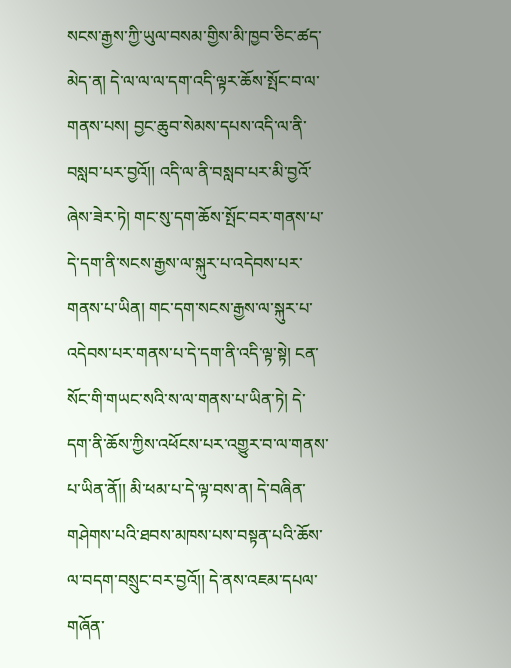སངས་རྒྱས་ཀྱི་ཡུལ་བསམ་གྱིས་མི་ཁྱབ་ཅིང་ཚད་མེད་ན། དེ་ལ་ལ་ལ་དག་འདི་ལྟར་ཆོས་སྤོང་བ་ལ་གནས་པས། བྱང་ཆུབ་སེམས་དཔས་འདི་ལ་ནི་བསླབ་པར་བྱའོ།། འདི་ལ་ནི་བསླབ་པར་མི་བྱའོ་ཞེས་ཟེར་ཏེ། གང་སུ་དག་ཆོས་སྤོང་བར་གནས་པ་དེ་དག་ནི་སངས་རྒྱས་ལ་སྐུར་པ་འདེབས་པར་གནས་པ་ཡིན། གང་དག་སངས་རྒྱས་ལ་སྐུར་པ་འདེབས་པར་གནས་པ་དེ་དག་ནི་འདི་ལྟ་སྟེ། ངན་སོང་གི་གཡང་སའི་ས་ལ་གནས་པ་ཡིན་ཏེ། དེ་དག་ནི་ཆོས་ཀྱིས་འཕོངས་པར་འགྱུར་བ་ལ་གནས་པ་ཡིན་ནོ།། མི་ཕམ་པ་དེ་ལྟ་བས་ན། དེ་བཞིན་གཤེགས་པའི་ཐབས་མཁས་པས་བསྟན་པའི་ཆོས་ལ་བདག་བསྲུང་བར་བྱའོ།། དེ་ནས་འཇམ་དཔལ་གཞོན་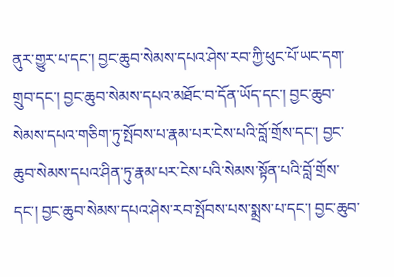ནུར་གྱུར་པ་དང་། བྱང་ཆུབ་སེམས་དཔའ་ཤེས་རབ་ཀྱི་ཕུང་པོ་ཡང་དག་གྲུབ་དང་། བྱང་ཆུབ་སེམས་དཔའ་མཐོང་བ་དོན་ཡོད་དང་། བྱང་ཆུབ་སེམས་དཔའ་གཅིག་ཏུ་སྤོབས་པ་རྣམ་པར་ངེས་པའི་བློ་གྲོས་དང་། བྱང་ཆུབ་སེམས་དཔའ་ཤིན་ཏུ་རྣམ་པར་ངེས་པའི་སེམས་སྟོན་པའི་བློ་གྲོས་དང་། བྱང་ཆུབ་སེམས་དཔའ་ཤེས་རབ་སྤོབས་པས་སྨྲས་པ་དང་། བྱང་ཆུབ་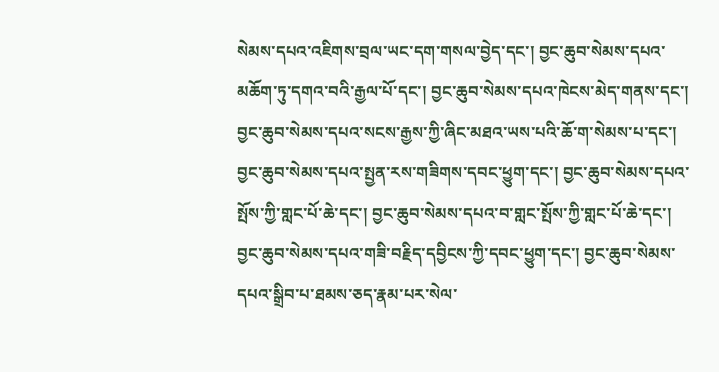སེམས་དཔའ་འཇིགས་བྲལ་ཡང་དག་གསལ་བྱེད་དང་། བྱང་ཆུབ་སེམས་དཔའ་མཆོག་ཏུ་དགའ་བའི་རྒྱལ་པོ་དང་། བྱང་ཆུབ་སེམས་དཔའ་ཁེངས་མེད་གནས་དང་། བྱང་ཆུབ་སེམས་དཔའ་སངས་རྒྱས་ཀྱི་ཞིང་མཐའ་ཡས་པའི་ཆོ་ག་སེམས་པ་དང་། བྱང་ཆུབ་སེམས་དཔའ་སྤྱན་རས་གཟིགས་དབང་ཕྱུག་དང་། བྱང་ཆུབ་སེམས་དཔའ་སྤོས་ཀྱི་གླང་པོ་ཆེ་དང་། བྱང་ཆུབ་སེམས་དཔའ་བ་གླང་སྤོས་ཀྱི་གླང་པོ་ཆེ་དང་། བྱང་ཆུབ་སེམས་དཔའ་གཟི་བརྗིད་དབྱིངས་ཀྱི་དབང་ཕྱུག་དང་། བྱང་ཆུབ་སེམས་དཔའ་སྒྲིབ་པ་ཐམས་ཅད་རྣམ་པར་སེལ་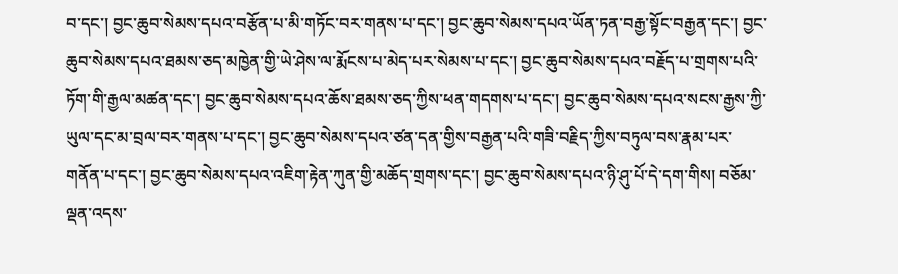བ་དང་། བྱང་ཆུབ་སེམས་དཔའ་བརྩོན་པ་མི་གཏོང་བར་གནས་པ་དང་། བྱང་ཆུབ་སེམས་དཔའ་ཡོན་ཏན་བརྒྱ་སྟོང་བརྒྱན་དང་། བྱང་ཆུབ་སེམས་དཔའ་ཐམས་ཅད་མཁྱེན་གྱི་ཡེ་ཤེས་ལ་རྨོངས་པ་མེད་པར་སེམས་པ་དང་། བྱང་ཆུབ་སེམས་དཔའ་བརྗོད་པ་གྲགས་པའི་ཏོག་གི་རྒྱལ་མཚན་དང་། བྱང་ཆུབ་སེམས་དཔའ་ཆོས་ཐམས་ཅད་ཀྱིས་ཕན་གདགས་པ་དང་། བྱང་ཆུབ་སེམས་དཔའ་སངས་རྒྱས་ཀྱི་ཡུལ་དང་མ་བྲལ་བར་གནས་པ་དང་། བྱང་ཆུབ་སེམས་དཔའ་ཙན་དན་གྱིས་བརྒྱན་པའི་གཟི་བརྗིད་ཀྱིས་བཏུལ་བས་རྣམ་པར་གནོན་པ་དང་། བྱང་ཆུབ་སེམས་དཔའ་འཇིག་རྟེན་ཀུན་གྱི་མཆོད་གྲགས་དང་། བྱང་ཆུབ་སེམས་དཔའ་ཉི་ཤུ་པོ་དེ་དག་གིས། བཅོམ་ལྡན་འདས་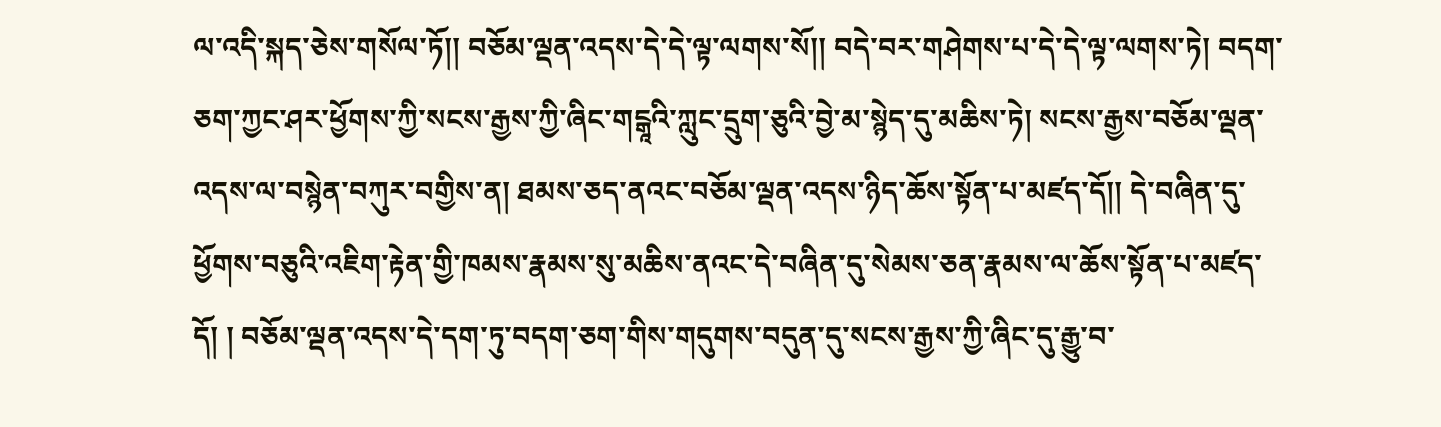ལ་འདི་སྐད་ཅེས་གསོལ་ཏོ།། བཅོམ་ལྡན་འདས་དེ་དེ་ལྟ་ལགས་སོ།། བདེ་བར་གཤེགས་པ་དེ་དེ་ལྟ་ལགས་ཏེ། བདག་ཅག་ཀྱང་ཤར་ཕྱོགས་ཀྱི་སངས་རྒྱས་ཀྱི་ཞིང་གངྒཱའི་ཀླུང་དྲུག་ཅུའི་བྱེ་མ་སྙེད་དུ་མཆིས་ཏེ། སངས་རྒྱས་བཅོམ་ལྡན་འདས་ལ་བསྙེན་བཀུར་བགྱིས་ན། ཐམས་ཅད་ནའང་བཅོམ་ལྡན་འདས་ཉིད་ཆོས་སྟོན་པ་མཛད་དོ།། དེ་བཞིན་དུ་ཕྱོགས་བཅུའི་འཇིག་རྟེན་གྱི་ཁམས་རྣམས་སུ་མཆིས་ནའང་དེ་བཞིན་དུ་སེམས་ཅན་རྣམས་ལ་ཆོས་སྟོན་པ་མཛད་དོ། ། བཅོམ་ལྡན་འདས་དེ་དག་ཏུ་བདག་ཅག་གིས་གདུགས་བདུན་དུ་སངས་རྒྱས་ཀྱི་ཞིང་དུ་རྒྱུ་བ་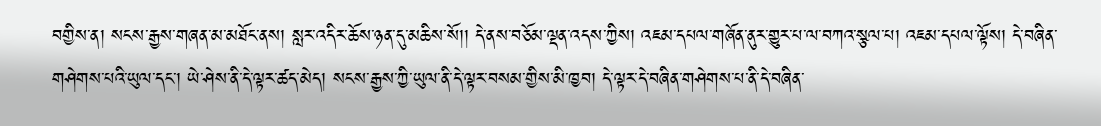བགྱིས་ན། སངས་རྒྱས་གཞན་མ་མཐོང་ནས། སླར་འདིར་ཆོས་ཉན་དུ་མཆིས་སོ།། དེ་ནས་བཅོམ་ལྡན་འདས་ཀྱིས། འཇམ་དཔལ་གཞོན་ནུར་གྱུར་པ་ལ་བཀའ་སྩལ་པ། འཇམ་དཔལ་ལྟོས། དེ་བཞིན་གཤེགས་པའི་ཡུལ་དང་། ཡེ་ཤེས་ནི་དེ་ལྟར་ཚད་མེད། སངས་རྒྱས་ཀྱི་ཡུལ་ནི་དེ་ལྟར་བསམ་གྱིས་མི་ཁྱབ། དེ་ལྟར་དེ་བཞིན་གཤེགས་པ་ནི་དེ་བཞིན་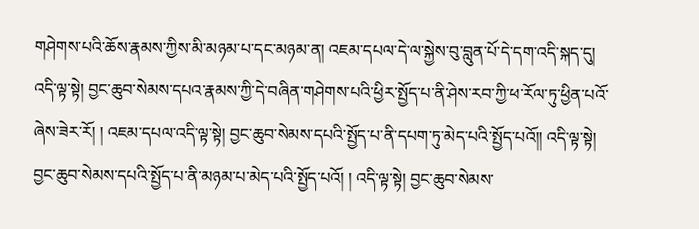གཤེགས་པའི་ཆོས་རྣམས་ཀྱིས་མི་མཉམ་པ་དང་མཉམ་ན། འཇམ་དཔལ་དེ་ལ་སྐྱེས་བུ་བླུན་པོ་དེ་དག་འདི་སྐད་དུ། འདི་ལྟ་སྟེ། བྱང་ཆུབ་སེམས་དཔའ་རྣམས་ཀྱི་དེ་བཞིན་གཤེགས་པའི་ཕྱིར་སྤྱོད་པ་ནི་ཤེས་རབ་ཀྱི་ཕ་རོལ་ཏུ་ཕྱིན་པའོ་ཞེས་ཟེར་རོ། ། འཇམ་དཔལ་འདི་ལྟ་སྟེ། བྱང་ཆུབ་སེམས་དཔའི་སྤྱོད་པ་ནི་དཔག་ཏུ་མེད་པའི་སྤྱོད་པའོ།། འདི་ལྟ་སྟེ། བྱང་ཆུབ་སེམས་དཔའི་སྤྱོད་པ་ནི་མཉམ་པ་མེད་པའི་སྤྱོད་པའོ། ། འདི་ལྟ་སྟེ། བྱང་ཆུབ་སེམས་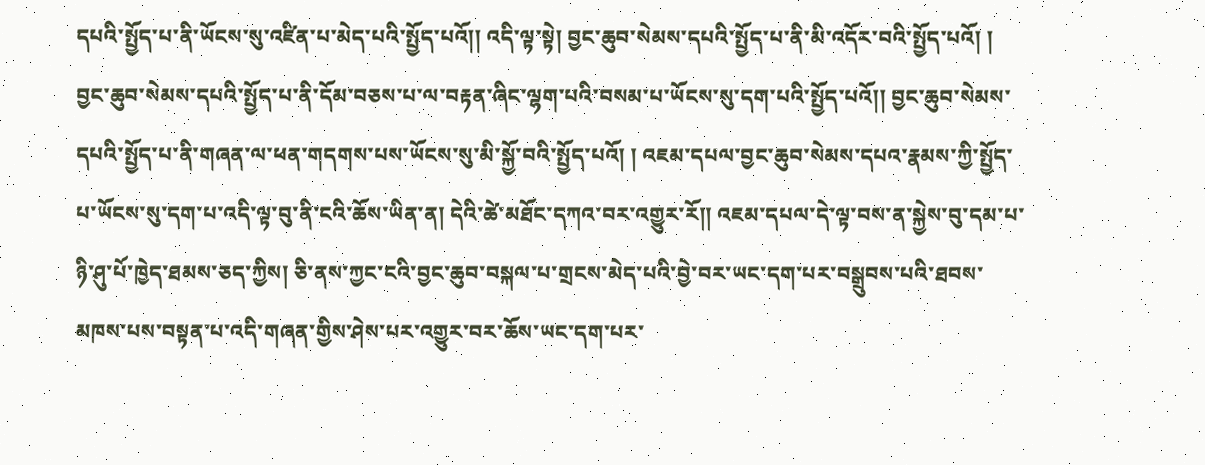དཔའི་སྤྱོད་པ་ནི་ཡོངས་སུ་འཛིན་པ་མེད་པའི་སྤྱོད་པའོ།། འདི་ལྟ་སྟེ། བྱང་ཆུབ་སེམས་དཔའི་སྤྱོད་པ་ནི་མི་འདོར་བའི་སྤྱོད་པའོ། ། བྱང་ཆུབ་སེམས་དཔའི་སྤྱོད་པ་ནི་དོམ་བཅས་པ་ལ་བརྟན་ཞིང་ལྷག་པའི་བསམ་པ་ཡོངས་སུ་དག་པའི་སྤྱོད་པའོ།། བྱང་ཆུབ་སེམས་དཔའི་སྤྱོད་པ་ནི་གཞན་ལ་ཕན་གདགས་པས་ཡོངས་སུ་མི་སྐྱོ་བའི་སྤྱོད་པའོ། ། འཇམ་དཔལ་བྱང་ཆུབ་སེམས་དཔའ་རྣམས་ཀྱི་སྤྱོད་པ་ཡོངས་སུ་དག་པ་འདི་ལྟ་བུ་ནི་ངའི་ཆོས་ཡིན་ན། དེའི་ཚེ་མཐོང་དཀའ་བར་འགྱུར་རོ།། འཇམ་དཔལ་དེ་ལྟ་བས་ན་སྐྱེས་བུ་དམ་པ་ཉི་ཤུ་པོ་ཁྱེད་ཐམས་ཅད་ཀྱིས། ཅི་ནས་ཀྱང་ངའི་བྱང་ཆུབ་བསྐལ་པ་གྲངས་མེད་པའི་བྱེ་བར་ཡང་དག་པར་བསྒྲུབས་པའི་ཐབས་མཁས་པས་བསྟན་པ་འདི་གཞན་གྱིས་ཤེས་པར་འགྱུར་བར་ཆོས་ཡང་དག་པར་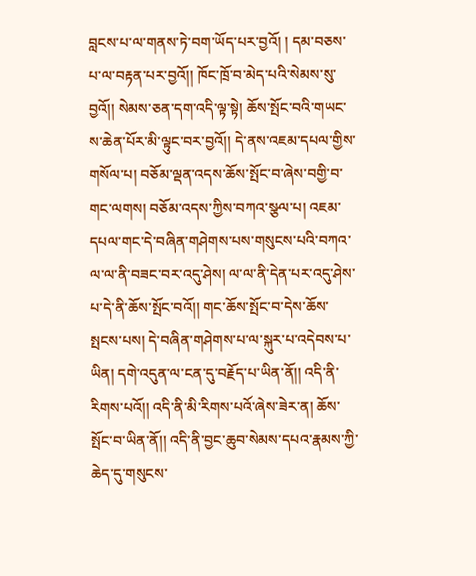བླངས་པ་ལ་གནས་ཏེ་བག་ཡོད་པར་བྱའོ། ། དམ་བཅས་པ་ལ་བརྟན་པར་བྱའོ།། ཁོང་ཁྲོ་བ་མེད་པའི་སེམས་སུ་བྱའོ།། སེམས་ཅན་དག་འདི་ལྟ་སྟེ། ཆོས་སྤོང་བའི་གཡང་ས་ཆེན་པོར་མི་ལྟུང་བར་བྱའོ།། དེ་ནས་འཇམ་དཔལ་གྱིས་གསོལ་པ། བཅོམ་ལྡན་འདས་ཆོས་སྤོང་བ་ཞེས་བགྱི་བ་གང་ལགས། བཅོམ་འདས་ཀྱིས་བཀའ་སྩལ་པ། འཇམ་དཔལ་གང་དེ་བཞིན་གཤེགས་པས་གསུངས་པའི་བཀའ་ལ་ལ་ནི་བཟང་བར་འདུ་ཤེས། ལ་ལ་ནི་དེན་པར་འདུ་ཤེས་པ་དེ་ནི་ཆོས་སྤོང་བའོ།། གང་ཆོས་སྤོང་བ་དེས་ཆོས་སྤངས་པས། དེ་བཞིན་གཤེགས་པ་ལ་སྐུར་པ་འདེབས་པ་ཡིན། དགེ་འདུན་ལ་ངན་དུ་བརྗོད་པ་ཡིན་ནོ།། འདི་ནི་རིགས་པའོ།། འདི་ནི་མི་རིགས་པའོ་ཞེས་ཟེར་ན། ཆོས་སྤོང་བ་ཡིན་ནོ།། འདི་ནི་བྱང་ཆུབ་སེམས་དཔའ་རྣམས་ཀྱི་ཆེད་དུ་གསུངས་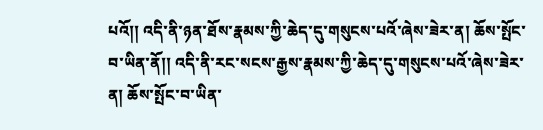པའོ།། འདི་ནི་ཉན་ཐོས་རྣམས་ཀྱི་ཆེད་དུ་གསུངས་པའོ་ཞེས་ཟེར་ན། ཆོས་སྤོང་བ་ཡིན་ནོ།། འདི་ནི་རང་སངས་རྒྱས་རྣམས་ཀྱི་ཆེད་དུ་གསུངས་པའོ་ཞེས་ཟེར་ན། ཆོས་སྤོང་བ་ཡིན་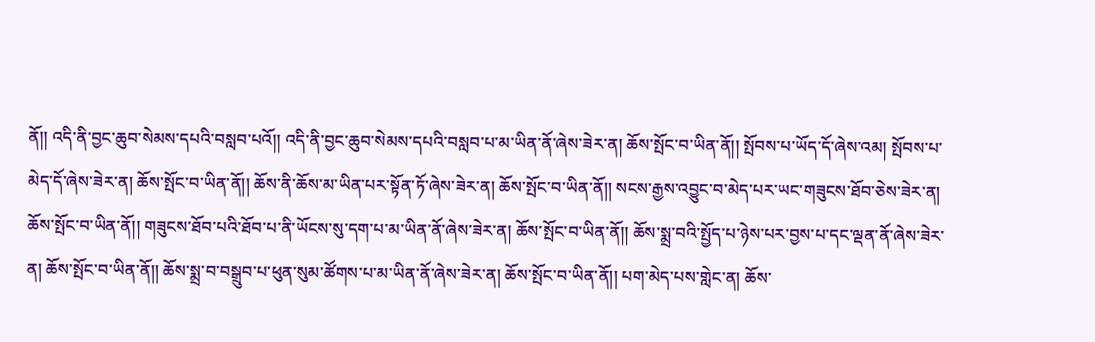ནོ།། འདི་ནི་བྱང་ཆུབ་སེམས་དཔའི་བསླབ་པའོ།། འདི་ནི་བྱང་ཆུབ་སེམས་དཔའི་བསླབ་པ་མ་ཡིན་ནོ་ཞེས་ཟེར་ན། ཆོས་སྤོང་བ་ཡིན་ནོ།། སྤོབས་པ་ཡོད་དོ་ཞེས་འམ། སྤོབས་པ་མེད་དོ་ཞེས་ཟེར་ན། ཆོས་སྤོང་བ་ཡིན་ནོ།། ཆོས་ནི་ཆོས་མ་ཡིན་པར་སྟོན་ཏོ་ཞེས་ཟེར་ན། ཆོས་སྤོང་བ་ཡིན་ནོ།། སངས་རྒྱས་འབྱུང་བ་མེད་པར་ཡང་གཟུངས་ཐོབ་ཅེས་ཟེར་ན། ཆོས་སྤོང་བ་ཡིན་ནོ།། གཟུངས་ཐོབ་པའི་ཐོབ་པ་ནི་ཡོངས་སུ་དག་པ་མ་ཡིན་ནོ་ཞེས་ཟེར་ན། ཆོས་སྤོང་བ་ཡིན་ནོ།། ཆོས་སྨྲ་བའི་སྤྱོད་པ་ཉེས་པར་བྱས་པ་དང་ལྡན་ནོ་ཞེས་ཟེར་ན། ཆོས་སྤོང་བ་ཡིན་ནོ།། ཆོས་སྨྲ་བ་བསྒྲུབ་པ་ཕུན་སུམ་ཚོགས་པ་མ་ཡིན་ནོ་ཞེས་ཟེར་ན། ཆོས་སྤོང་བ་ཡིན་ནོ།། པག་མེད་པས་གླེང་ན། ཆོས་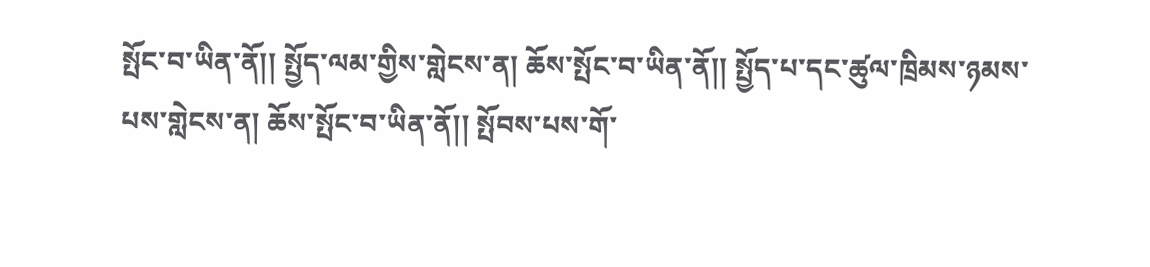སྤོང་བ་ཡིན་ནོ།། སྤྱོད་ལམ་གྱིས་གླེངས་ན། ཆོས་སྤོང་བ་ཡིན་ནོ།། སྤྱོད་པ་དང་ཚུལ་ཁྲིམས་ཉམས་པས་གླེངས་ན། ཆོས་སྤོང་བ་ཡིན་ནོ།། སྤོབས་པས་གོ་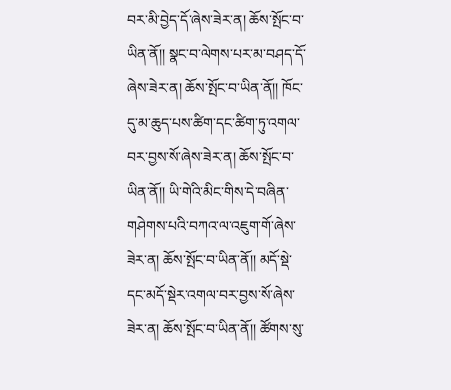བར་མི་བྱེད་དོ་ཞེས་ཟེར་ན། ཆོས་སྤོང་བ་ཡིན་ནོ།། སྣང་བ་ལེགས་པར་མ་བཤད་དོ་ཞེས་ཟེར་ན། ཆོས་སྤོང་བ་ཡིན་ནོ།། ཁོང་དུ་མ་ཆུད་པས་ཚིག་དང་ཚིག་ཏུ་འགལ་བར་བྱས་སོ་ཞེས་ཟེར་ན། ཆོས་སྤོང་བ་ཡིན་ནོ།། ཡི་གེའི་མིང་གིས་དེ་བཞིན་གཤེགས་པའི་བཀའ་ལ་འཇུག་གོ་ཞེས་ཟེར་ན། ཆོས་སྤོང་བ་ཡིན་ནོ།། མདོ་སྡེ་དང་མདོ་སྡེར་འགལ་བར་བྱས་སོ་ཞེས་ཟེར་ན། ཆོས་སྤོང་བ་ཡིན་ནོ།། ཚོགས་སུ་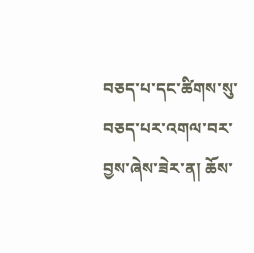བཅད་པ་དང་ཚིགས་སུ་བཅད་པར་འགལ་བར་བྱས་ཞེས་ཟེར་ན། ཆོས་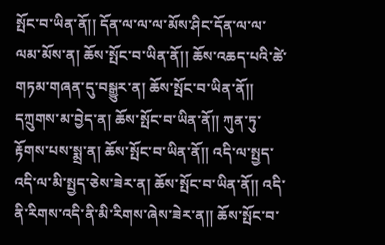སྤོང་བ་ཡིན་ནོ།། དོན་ལ་ལ་ལ་མོས་ཤིང་དོན་ལ་ལ་ལམ་མོས་ན། ཆོས་སྤོང་བ་ཡིན་ནོ།། ཆོས་འཆད་པའི་ཚེ་གཏམ་གཞན་དུ་བསྒྱུར་ན། ཆོས་སྤོང་བ་ཡིན་ནོ།། དཀྲུགས་མ་བྱེད་ན། ཆོས་སྤོང་བ་ཡིན་ནོ།། ཀུན་ཏུ་རྟོགས་པས་སྨྲ་ན། ཆོས་སྤོང་བ་ཡིན་ནོ།། འདི་ལ་སྤྱད་འདི་ལ་མི་སྤྱད་ཅེས་ཟེར་ན། ཆོས་སྤོང་བ་ཡིན་ནོ།། འདི་ནི་རིགས་འདི་ནི་མི་རིགས་ཞེས་ཟེར་ན།། ཆོས་སྤོང་བ་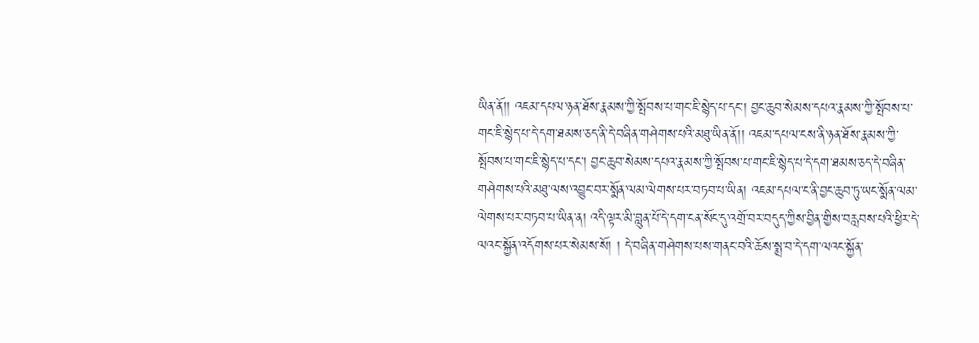ཡིན་ནོ།། འཇམ་དཔལ་ཉན་ཐོས་རྣམས་ཀྱི་སྤོབས་པ་གང་ཇི་སྙེད་པ་དང་། བྱང་ཆུབ་སེམས་དཔའ་རྣམས་ཀྱི་སྤོབས་པ་གང་ཇི་སྙེད་པ་དེ་དག་ཐམས་ཅད་ནི་དེ་བཞིན་གཤེགས་པའི་མཐུ་ཡིན་ནོ།། འཇམ་དཔལ་ངས་ནི་ཉན་ཐོས་རྣམས་ཀྱི་སྤོབས་པ་གང་ཇི་སྙེད་པ་དང་། བྱང་ཆུབ་སེམས་དཔའ་རྣམས་ཀྱི་སྤོབས་པ་གང་ཇི་སྙེད་པ་དེ་དག་ཐམས་ཅད་དེ་བཞིན་གཤེགས་པའི་མཐུ་ལས་འབྱུང་བར་སྨོན་ལམ་ལེགས་པར་བཏབ་པ་ཡིན། འཇམ་དཔལ་ང་ནི་བྱང་ཆུབ་ཏུ་ཡང་སྨོན་ལམ་ལེགས་པར་བཏབ་པ་ཡིན་ན། འདི་ལྟར་མི་བླུན་པོ་དེ་དག་ངན་སོང་དུ་འགྲོ་བར་བདུད་ཀྱིས་བྱིན་གྱིས་བརླབས་པའི་ཕྱིར་དེ་ལའང་སྐྱོན་འདོགས་པར་སེམས་སོ། ། དེ་བཞིན་གཤེགས་པས་གནང་བའི་ཆོས་སྨྲ་བ་དེ་དག་ལའང་སྐྱོན་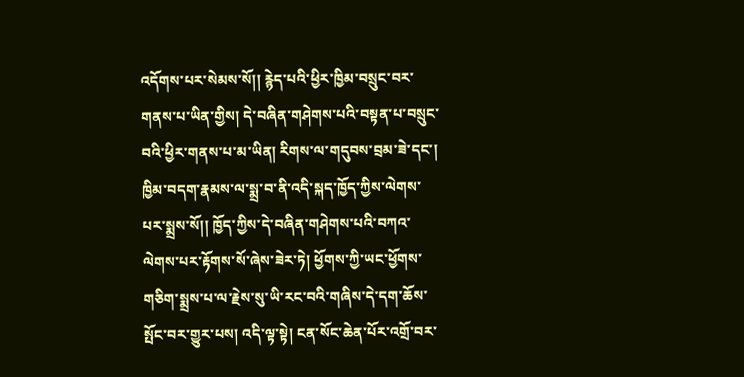འདོགས་པར་སེམས་སོ།། རྙེད་པའི་ཕྱིར་ཁྱིམ་བསྲུང་བར་གནས་པ་ཡིན་གྱིས། དེ་བཞིན་གཤེགས་པའི་བསྟན་པ་བསྲུང་བའི་ཕྱིར་གནས་པ་མ་ཡིན། རིགས་ལ་གདུབས་བྲམ་ཟེ་དང་། ཁྱིམ་བདག་རྣམས་ལ་སྨྲ་བ་ནི་འདི་སྐད་ཁྱོད་ཀྱིས་ལེགས་པར་སྨྲས་སོ།། ཁྱོད་ཀྱིས་དེ་བཞིན་གཤེགས་པའི་བཀའ་ལེགས་པར་རྟོགས་སོ་ཞེས་ཟེར་ཏེ། ཕྱོགས་ཀྱི་ཡང་ཕྱོགས་གཅིག་སྨྲས་པ་ལ་རྗེས་སུ་ཡི་རང་བའི་གཞིས་དེ་དག་ཆོས་སྤོང་བར་གྱུར་པས། འདི་ལྟ་སྟེ། ངན་སོང་ཆེན་པོར་འགྲོ་བར་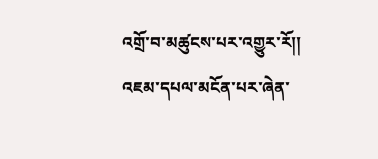འགྲོ་བ་མཚུངས་པར་འགྱུར་རོ།། འཇམ་དཔལ་མངོན་པར་ཞེན་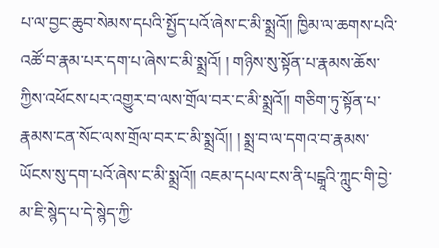པ་ལ་བྱང་ཆུབ་སེམས་དཔའི་སྤྱོད་པའོ་ཞེས་ང་མི་སྨྲའོ།། ཁྱིམ་ལ་ཆགས་པའི་འཚོ་བ་རྣམ་པར་དག་པ་ཞེས་ང་མི་སྨྲའོ། ། གཉིས་སུ་སྟོན་པ་རྣམས་ཆོས་ཀྱིས་འཕོངས་པར་འགྱུར་བ་ལས་གྲོལ་བར་ང་མི་སྨྲའོ།། གཅིག་ཏུ་སྟོན་པ་རྣམས་ངན་སོང་ལས་གྲོལ་བར་ང་མི་སྨྲའོ།། ། སྨྲ་བ་ལ་དགའ་བ་རྣམས་ཡོངས་སུ་དག་པའོ་ཞེས་ང་མི་སྨྲའོ།། འཇམ་དཔལ་ངས་ནི་པངྒཱའི་ཀླུང་གི་བྱེ་མ་ཇི་སྙེད་པ་དེ་སྙེད་ཀྱི་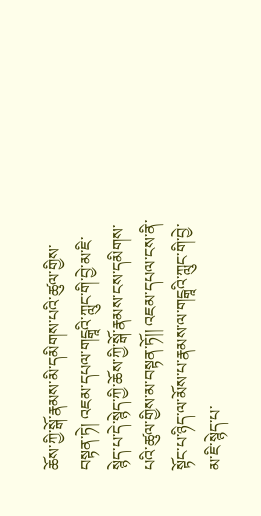ཆོས་ཀྱི་སྒོ་རྣམས་མི་དམིགས་པའི་ཚུལ་གྱིས་བསྟན་ཏེ། འཇམ་དཔལ་གངྒཱའི་ཀླུང་གི་བྱེ་མ་ཇི་སྙེད་པ་དེ་སྙེད་ཀྱི་ཆོས་ཀྱི་སྒོ་རྣམས་ངས་དམིགས་པའི་ཚུལ་གྱིས་མ་བསྟན་ཏོ།། འཇམ་དཔལ་ངས་ནི་སྟོང་པ་ཉིད་ལ་མོས་པ་རྣམས་ལ་གངྒཱའི་ཀླུང་གི་བྱེ་མ་ཇི་སྙེད་པ་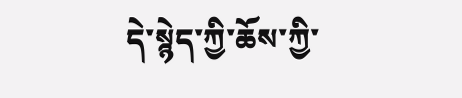དེ་སྙེད་ཀྱི་ཆོས་ཀྱི་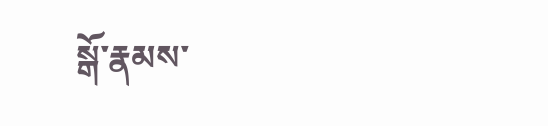སྒོ་རྣམས་